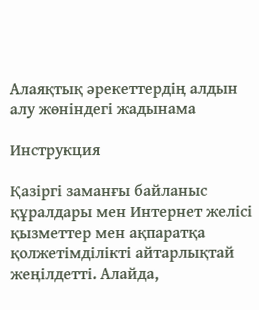Алаяқтық әрекеттердің алдын алу жөніндегі жадынама

Инструкция

Қазіргі заманғы байланыс құралдары мен Интернет желісі қызметтер мен ақпаратқа қолжетімділікті айтарлықтай жеңілдетті. Алайда,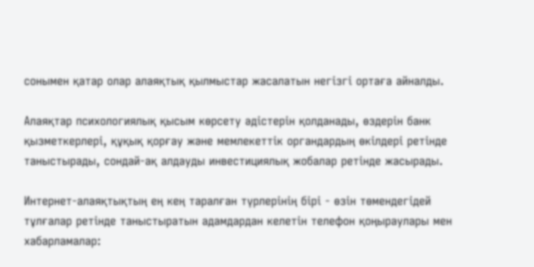сонымен қатар олар алаяқтық қылмыстар жасалатын негізгі ортаға айналды.

Алаяқтар психологиялық қысым көрсету әдістерін қолданады, өздерін банк қызметкерлері, құқық қорғау және мемлекеттік органдардың өкілдері ретінде таныстырады, сондай-ақ алдауды инвестициялық жобалар ретінде жасырады.

Интернет-алаяқтықтың ең кең таралған түрлерінің бірі - өзін төмендегідей тұлғалар ретінде таныстыратын адамдардан келетін телефон қоңыраулары мен хабарламалар: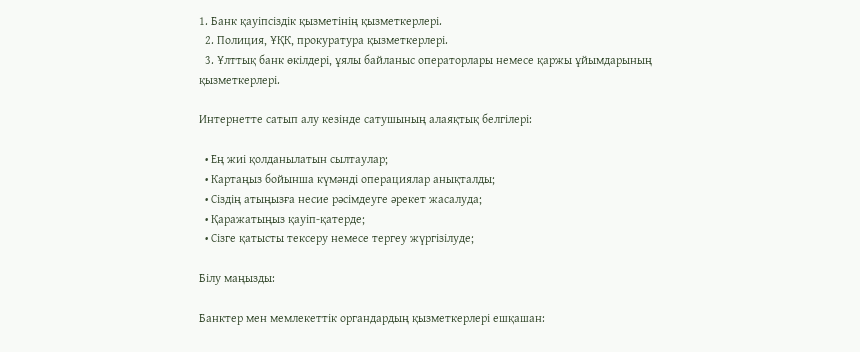1. Банк қауіпсіздік қызметінің қызметкерлері.
  2. Полиция, ҰҚК, прокуратура қызметкерлері.
  3. Ұлттық банк өкілдері, ұялы байланыс операторлары немесе қаржы ұйымдарының қызметкерлері.

Интернетте сатып алу кезінде сатушының алаяқтық белгілері:

  • Ең жиі қолданылатын сылтаулар;
  • Картаңыз бойынша күмәнді операциялар анықталды;
  • Сіздің атыңызға несие рәсімдеуге әрекет жасалуда;
  • Қаражатыңыз қауіп-қатерде;
  • Сізге қатысты тексеру немесе тергеу жүргізілуде;

Білу маңызды:

Банктер мен мемлекеттік органдардың қызметкерлері ешқашан: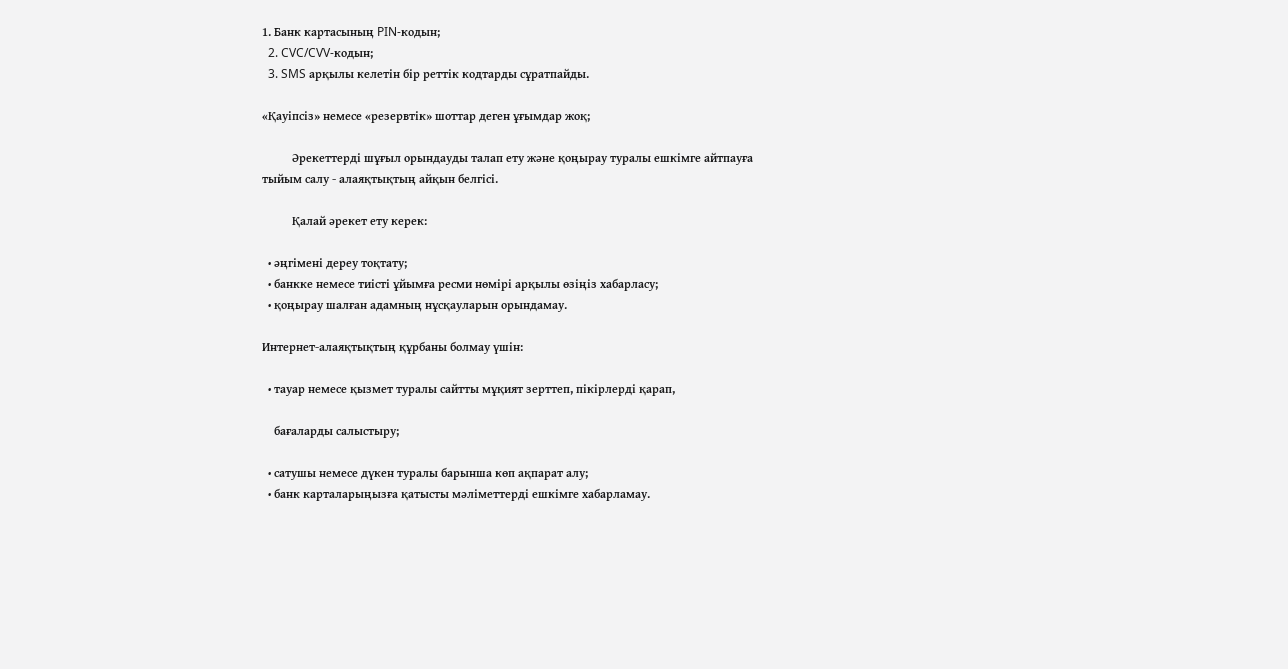1. Банк картасының PIN-кодын;
  2. CVC/CVV-кодын;
  3. SMS арқылы келетін бір реттік кодтарды сұратпайды.

«Қауіпсіз» немесе «резервтік» шоттар деген ұғымдар жоқ;

          Әрекеттерді шұғыл орындауды талап ету және қоңырау туралы ешкімге айтпауға тыйым салу - алаяқтықтың айқын белгісі.

          Қалай әрекет ету керек:

  • әңгімені дереу тоқтату;
  • банкке немесе тиісті ұйымға ресми нөмірі арқылы өзіңіз хабарласу;
  • қоңырау шалған адамның нұсқауларын орындамау.

Интернет-алаяқтықтың құрбаны болмау үшін:

  • тауар немесе қызмет туралы сайтты мұқият зерттеп, пікірлерді қарап,

    бағаларды салыстыру;

  • сатушы немесе дүкен туралы барынша көп ақпарат алу;
  • банк карталарыңызға қатысты мәліметтерді ешкімге хабарламау.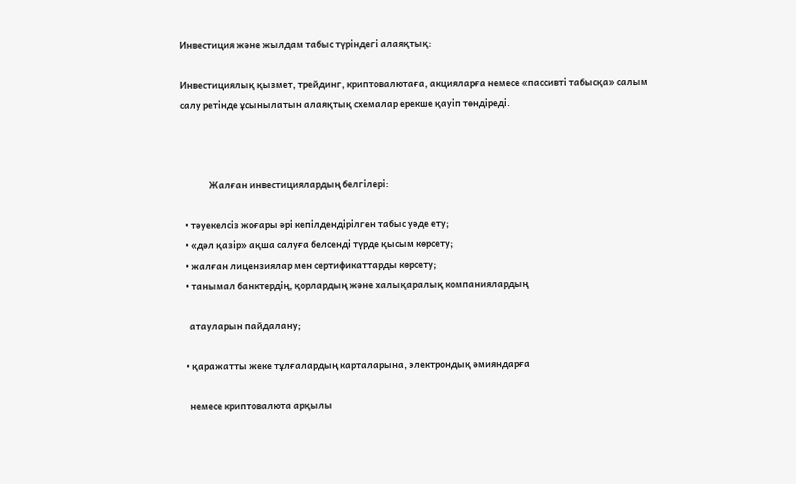Инвестиция және жылдам табыс түріндегі алаяқтық:

Инвестициялық қызмет, трейдинг, криптовалютаға, акцияларға немесе «пассивті табысқа» салым салу ретінде ұсынылатын алаяқтық схемалар ерекше қауіп төндіреді.



              Жалған инвестициялардың белгілері:

  • тәуекелсіз жоғары әрі кепілдендірілген табыс уәде ету;
  • «дәл қазір» ақша салуға белсенді түрде қысым көрсету;
  • жалған лицензиялар мен сертификаттарды көрсету;
  • танымал банктердің, қорлардың және халықаралық компаниялардың

    атауларын пайдалану;

  • қаражатты жеке тұлғалардың карталарына, электрондық әмияндарға

    немесе криптовалюта арқылы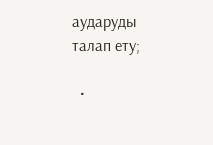аударуды талап ету;

  •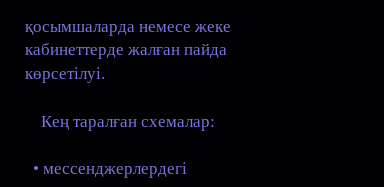қосымшаларда немесе жеке кабинеттерде жалған пайда көрсетілуі.

    Кең таралған схемалар:

  • мессенджерлердегі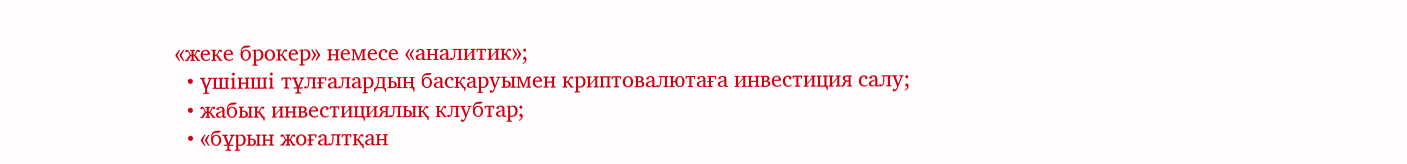«жеке брокер» немесе «аналитик»;
  • үшінші тұлғалардың басқаруымен криптовалютаға инвестиция салу;
  • жабық инвестициялық клубтар;
  • «бұрын жоғалтқан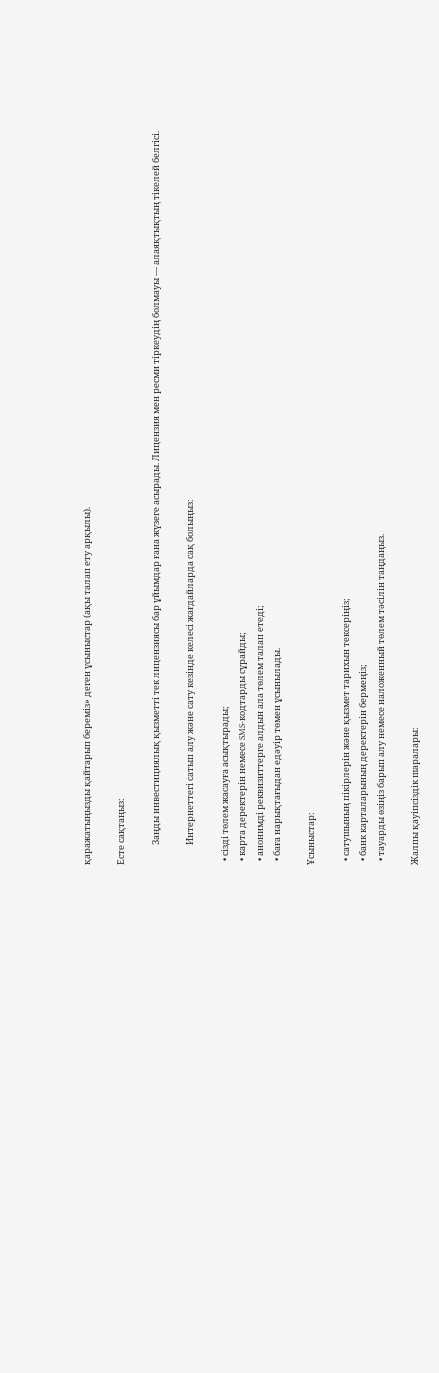қаражатыңызды қайтарып береміз» деген ұсыныстар (ақы талап ету арқылы).

Есте сақтаңыз:

          Заңды инвестициялық қызметті тек лицензиясы бар ұйымдар ғана жүзеге асырады. Лицензия мен ресми тіркеудің болмауы — алаяқтықтың тікелей белгісі.

          Интернеттегі сатып алу және сату кезінде келесі жағдайларда сақ болыңыз:

  • сізді төлем жасауға асықтырады;
  • карта деректерін немесе SMS-кодтарды сұрайды;
  • анонимді реквизиттерге алдын ала төлем талап етеді;
  • баға нарықтағыдан едәуір төмен ұсынылады.

Ұсыныстар:

  • сатушының пікірлерін және қызмет тарихын тексеріңіз;
  • банк карталарының деректерін бермеңіз;
  • тауарды өзіңіз барып алу немесе наложенный төлем тәсілін таңдаңыз.

Жалпы қауіпсіздік шаралары: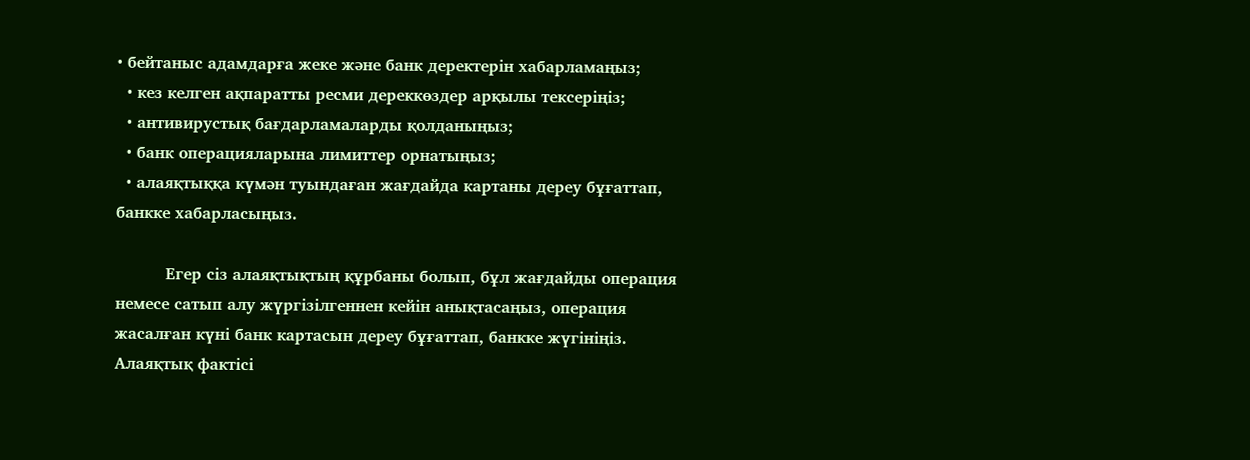• бейтаныс адамдарға жеке және банк деректерін хабарламаңыз;
  • кез келген ақпаратты ресми дереккөздер арқылы тексеріңіз;
  • антивирустық бағдарламаларды қолданыңыз;
  • банк операцияларына лимиттер орнатыңыз;
  • алаяқтыққа күмән туындаған жағдайда картаны дереу бұғаттап, банкке хабарласыңыз.

          Егер сіз алаяқтықтың құрбаны болып, бұл жағдайды операция немесе сатып алу жүргізілгеннен кейін анықтасаңыз, операция жасалған күні банк картасын дереу бұғаттап, банкке жүгініңіз. Алаяқтық фактісі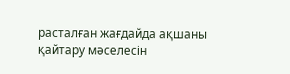расталған жағдайда ақшаны қайтару мәселесін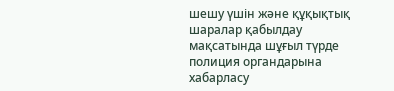шешу үшін және құқықтық шаралар қабылдау мақсатында шұғыл түрде полиция органдарына хабарласу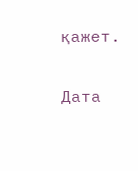қажет.

Дата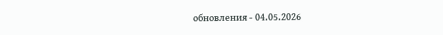обновления - 04.05.2026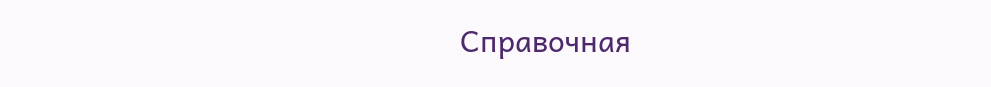Справочная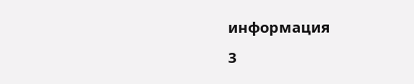информация
3